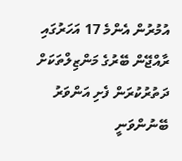އުމުރުން އެންމެ 17 އަހަރުގައި ރާއްޖޭން ބޭރުގެ މަންޒިލްތަކަށް ދަތުރުކުރަން ފެށި އަންވަރު ބޭނުންވަނީ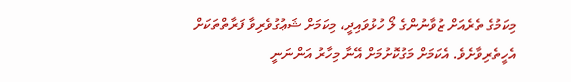މިކަމުގެ ތެރެއަށް ޒުވާނުންގެ ލޯ ހުޅުވައިދީ، މިކަމަށް ޝަޢުގުވެރިވާ ފަރާތްތަކަށް އެހީތެރިވާށެވެ. އެކަމަށް މަގުކޮށުމަށް އޭނާ މިހާރު އަންނަނީ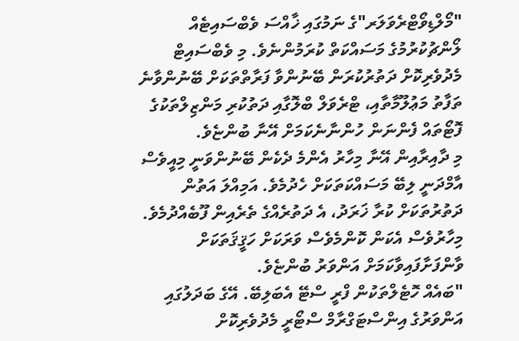"މޯލްޑިވޯޓްރެވަލަރ"ގެ ނަމުގައި ޚާއްސަ ވެބްސައިޓެއް ލޯންޗުކުރުމުގެ މަސައްކަތް ކުރަމުންނެވެ. މި ވެބްސައިޓް މެދުވެރިކޮށް ދަތުރުކުރަން ބޭނުންވާ ފަރާތްތަކަށް ބޭނުންވާނެ ތަފާތު މަޢުލޫމާތާއި، ޓްރެވަލް ބްލޮގާއި ދަތުކުރި މަންޒިލްތަކުގެ ފޮޓޯތައް ފެންނަން ހުންނާނެކަމަށް އޭނާ ބުންޏެވެ.
މި ދާއިރާއިން އޭނާ މިހާރު އެންމެ ދެކެން ބޭނުންވަނީ މިއީވެސް އާމްދަނީ ލިބޭ މަސައްކަތަކަށް ހެދުމެވެ. އަމިއްލަ އަތުން ދަތުރުތަކަށް ކުރާ ޚަރަދު، އެ ދަތުރެއްގެ ތެރެއިން ފޫބެއްދުމެވެ. މިހާރުވެސް އެކަން ކޮންމެވެސް ވަރަކަށް ހަޤީޤަތަކަށް ވާންފަށާފައިވާކަމަށް އަންވަރު ބުންޏެވެ.
"ބައެއް ހޮޓެލްތަކުން ފްރީ ސްޓޭ އެބަލިބޭ. އޭގެ ބަދަލުގައި އަންވަރުގެ އިންސްޓަގްރާމް ސްޓޯރީ މެދުވެރިކޮށް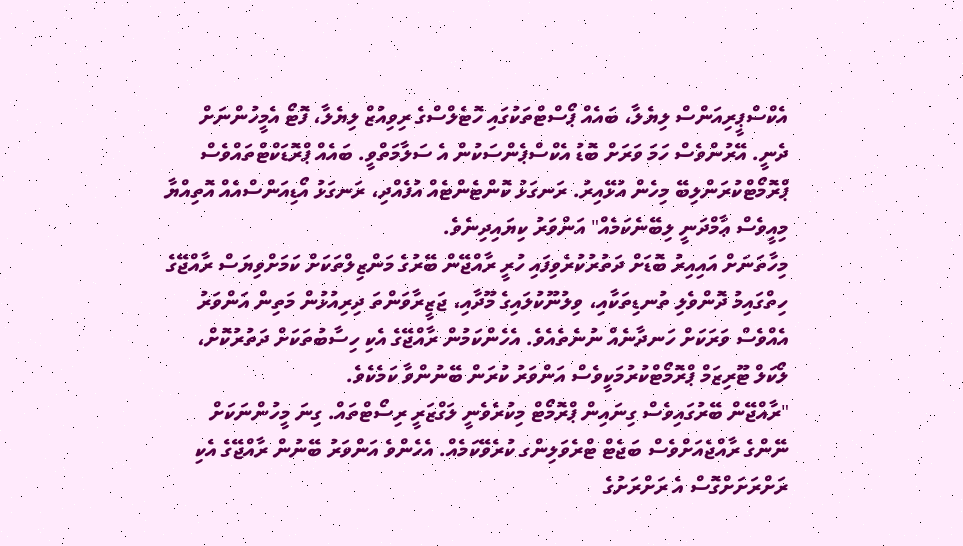އެކްސްޕީރިއަންސް ލިޔެލާ، ބައެއް ޕޯސްޓްތަކުގައި ހޮޓެލްސްގެ ރިވިއުޒް ލިޔެލާ، ފޮޓޯ އެމީހުންނަށް ދެނީ. އޭރުންވެސް ހަމަ ވަރަށް ބޮޑު އެކްސްޕެންސަކުން އެ ސަލާމަތްވީ. ބައެއް ޕްރޮޑަކްޓްތައްވެސް ޕްރޮމޯޓްކުރަންލިބޭ މިހެން އުޅޭއިރު. ރަނގަޅު ކޮންޓެންޓެއް އުފެއްދި، ރަނގަޅު އޯޑިއަންސްއެއް އޮތިއްޔާ މިއީވެސް ޢާމްދަނީ ލިބޭނެކަމެއް" އަންވަރު ކިޔައިދިނެވެ.
މިހާތަނަށް އައިއިރު ބޮޑަށް ދަތުރުކުރެވިފައި ހުރީ ރާއްޖޭން ބޭރުގެ މަންޒިލްތަކަށް ކަމަށްވިޔަސް ރާއްޖޭގެ ހިތްގައިމު ދޮންވެލި ތުނޑިތަކާއި، ވިލުނޫކުލައިގެ މޫދާއި، ޖަޒީރާވަންތަ ދިރިއުޅުން މަތިން އަންވަރު އެއްވެސް ވަރަކަށް ހަނދާނެއް ނުނެތެއެވެ. އެހެންކަމުން ރާއްޖޭގެ އެކި ހިސާބުތަކަށް ދަތުރުކޮށް، ލޯކަލް ޓޫރިޒަމް ޕްރޮމޯޓްކުރުމަކީވެސް އަންވަރު ކުރަން ބޭނުންވާ ކަމެކެވެ.
"ރާއްޖޭން ބޭރުގައިވެސް ގިނައިން ޕްރޮމޯޓް މިކުރެވެނީ ލަގްޒަރީ ރިސޯޓްތައް. ގިނަ މީހުންނަކަށް ނޭންގެ ރާއްޖެއަށްވެސް ބަޖެޓް ޓްރެވަލިންގ ކުރެވޭކަމެއް. އެހެންވެ އަންވަރު ބޭނުން ރާއްޖޭގެ އެކި ރަށްރަށަށްގޮސް އެ ރަށްރަށުގެ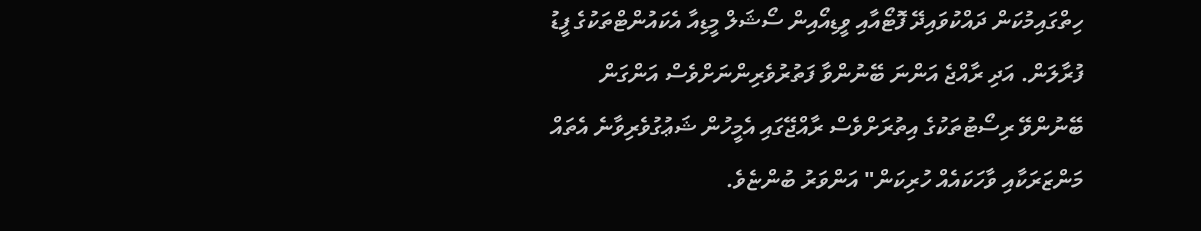ހިތްގައިމުކަން ދައްކުވައިދޭ ފޮޓޯއާއި ވީޑިއޯއިން ސޯޝަލް މީޑިއާ އެކައުންޓްތަކުގެ ފީޑު ފުރާލަން. އަދި ރާއްޖެ އަންނަ ބޭނުންވާ ފަތުރުވެރިންނަށްވެސް އަންގަން ބޭނުންވޭ ރިސޯޓުތަކުގެ އިތުރަށްވެސް ރާއްޖޭގައި އެމީހުން ޝަޢުގުވެރިވާނެ އެތައް މަންޒަރަކާއި ވާހަކައެއް ހުރިކަން" އަންވަރު ބުންޏެވެ.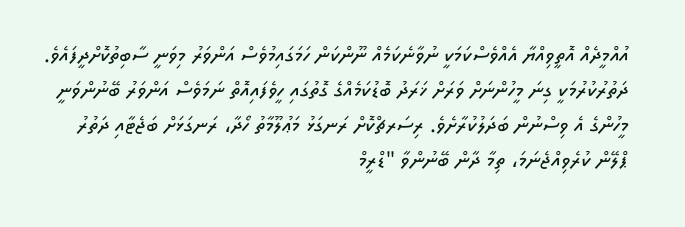އުއްމީދެއް އޮތީވިއްޔާ އެއްވެސްކަމަކީ ނުވާނެކަމެއް ނޫންކަން ހަމަގައިމުވެސް އަންވަރު މިވަނީ ސާބިތުކޮށްދީފައެވެ. ދަތުރުކުރުމަކީ ގިނަ މީހުންނަށް ވަރަށް ޚަރަދު ބޮޑުކަމެއްގެ ގޮތުގައި ހީވެފައިއޮތް ނަމަވެސް އަންވަރު ބޭނުންވަނީ މީހުންގެ އެ ވިސްނުން ބަދަލުކުރާށެވެ. ރިސަރޗްކޮށް ރަނގަޅު މަޢުލޫމާތު ހޯދާ، ރަނގަޅަށް ބަޖެޓާއި ދަތުރު ޕްލޭން ކުރެވިއްޖެނަމަ، ތިމާ ދާން ބޭނުންވާ "ޑްރީމް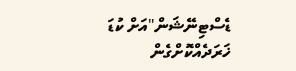ޑެސްޓިނޭޝަން"އަށް ކުޑަ ޚަރަދެއްކޮށްގެން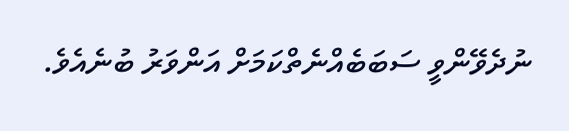ނުދެވޭންވީ ސަބަބެއްނެތްކަމަށް އަންވަރު ބުނެއެވެ.